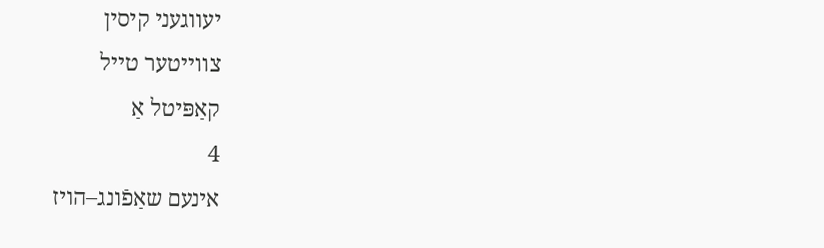יעווגעני קיסין
צווייטער טײל
קאַפּיטל אַ
4
אינעם שאַפֿונג–הױז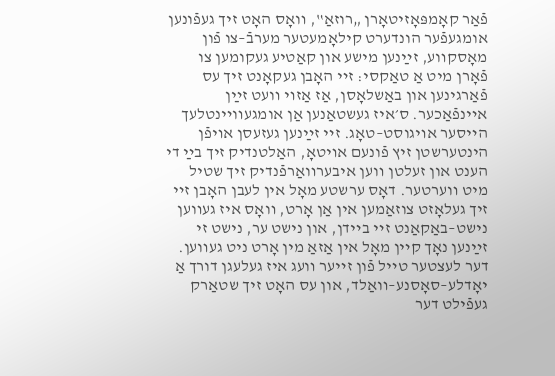פֿאַר קאָמפּאָזיטאָרן „רוזאַ‟, װאָס האָט זיך געפֿונען אומגעפֿער הונדערט קילאָמעטער מערבֿ–צו פֿון מאָסקװע, זײַנען מישע און קאַטיע געקומען צו פֿאָרן מיט אַ טאַקסי: זײ האָבן געקאָנט זיך עס פֿאַרגינען און באַשלאָסן, אַז אַזױ װעט זײַן אײנפֿאַכער. ס׳איז געשטאַנען אַן אומגעװײנטלעך הײסער אױגוסט–טאָג. זײ זײַנען געזעסן אױפֿן הינטערשטן זיץ פֿונעם אױטאָ, האַלטנדיק זיך בײַ די הענט און זעלטן װען איבערװאַרפֿנדיק זיך שטיל מיט װערטער. דאָס ערשטע מאָל אין לעבן האָבן זײ זיך געלאָזט צוזאַמען אין אַן אָרט, װאָס איז געװען נישט–באַקאַנט זײ בײדן, און נישט ער, נישט זי זײַנען נאָך קײן מאָל אין אַזאַ מין אָרט ניט געװען. דער לעצטער טײל פֿון זײער װעג איז געלעגן דורך אַ יאָדלע–סאָסנע–װאַלד, און עס האָט זיך שטאַרק געפֿילט דער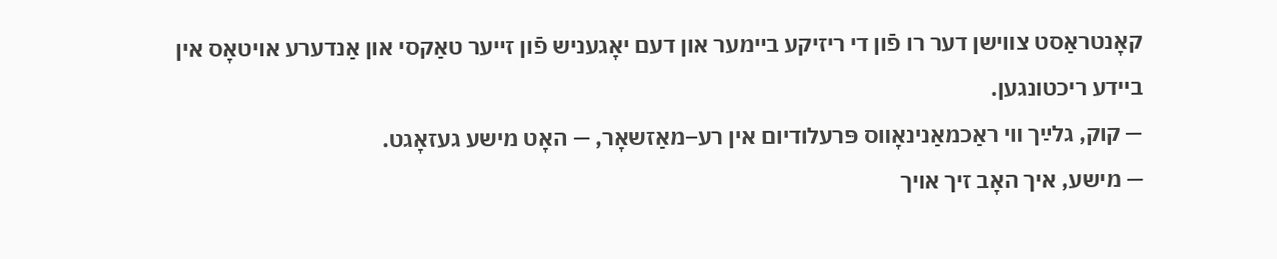קאָנטראַסט צװישן דער רו פֿון די ריזיקע בײמער און דעם יאָגעניש פֿון זײער טאַקסי און אַנדערע אױטאָס אין בײדע ריכטונגען.
— קוק, גלײַך װי ראַכמאַנינאָװס פּרעלודיום אין רע–מאַזשאָר, — האָט מישע געזאָגט.
— מישע, איך האָב זיך אױך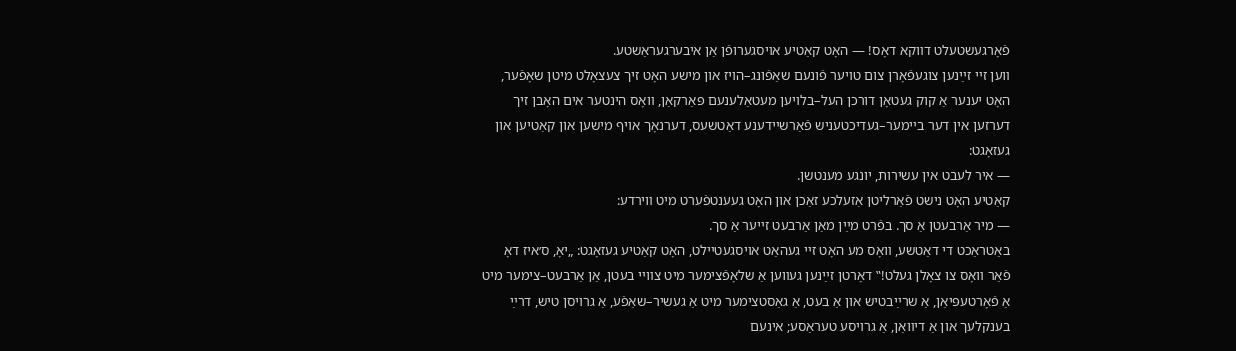פֿאָרגעשטעלט דװקא דאָס! — האָט קאַטיע אױסגערופֿן אַן איבערגעראַשטע.
װען זײ זײַנען צוגעפֿאָרן צום טױער פֿונעם שאַפֿונג–הױז און מישע האָט זיך צעצאָלט מיטן שאָפֿער, האָט יענער אַ קוק געטאָן דורכן העל–בלױען מעטאַלענעם פּאַרקאַן, װאָס הינטער אים האָבן זיך דערזען אין דער בײמער–געדיכטעניש פֿאַרשײדענע דאַטשעס, דערנאָך אױף מישען און קאַטיען און געזאָגט:
— איר לעבט אין עשירות, יונגע מענטשן.
קאַטיע האָט נישט פֿאַרליטן אַזעלכע זאַכן און האָט געענטפֿערט מיט װירדע:
— מיר אַרבעטן אַ סך. בפֿרט מײַן מאַן אַרבעט זײער אַ סך.
באַטראַכט די דאַטשע, װאָס מע האָט זײ געהאַט אױסגעטײלט, האָט קאַטיע געזאָגט: „יאָ, ס׳איז דאָ פֿאַר װאָס צו צאָלן געלט!‟ דאָרטן זײַנען געװען אַ שלאָפֿצימער מיט צװײ בעטן, אַן אַרבעט–צימער מיט אַ פֿאָרטעפּיאַן, אַ שרײַבטיש און אַ בעט, אַ גאַסטצימער מיט אַ געשיר–שאַפֿע, אַ גרױסן טיש, דרײַ בענקלעך און אַ דיװאַן, אַ גרױסע טעראַסע; אינעם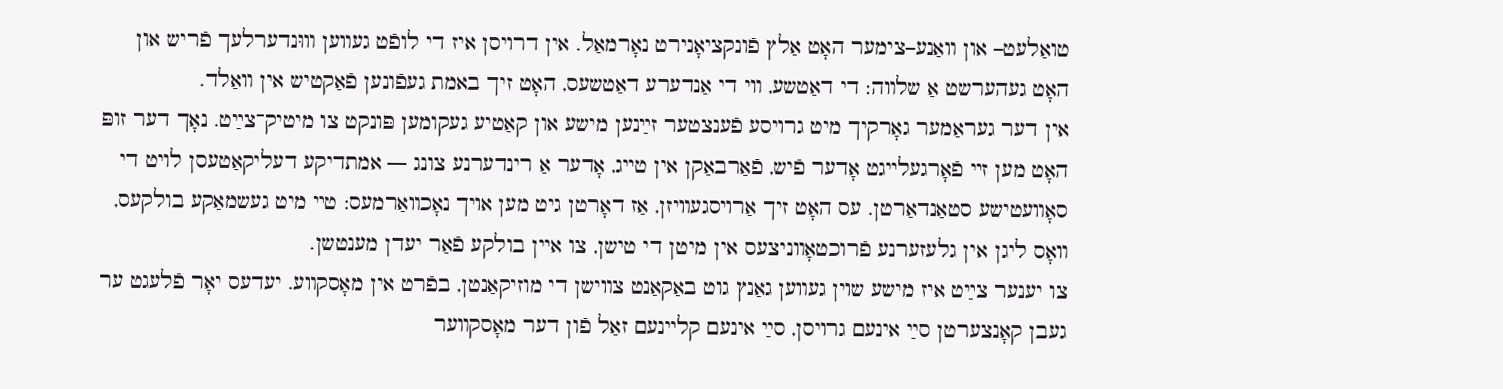טואַלעט– און װאַנע–צימער האָט אַלץ פֿונקציאָנירט נאָרמאַל. אין דרױסן איז די לופֿט געװען װוּנדערלעך פֿריש און האָט געהערשט אַ שלװה: די דאַטשע, װי די אַנדערע דאַטשעס, האָט זיך באמת געפֿונען פֿאַקטיש אין װאַלד.
אין דער געראַמער גאָרקיך מיט גרױסע פֿענצטער זײַנען מישע און קאַטיע געקומען פּונקט צו מיטיק־צײַט. נאָך דער זופּ האָט מען זײ פֿאָרגעלײגט אָדער פֿיש, פֿאַרבאַקן אין טײג, אָדער אַ רינדערנע צונג — אמתדיקע דעליקאַטעסן לױט די סאָװעטישע סטאַנדאַרטן. עס האָט זיך אַרױסגעװיזן, אַז דאָרטן גיט מען אױך נאָכװאַרמעס: טײ מיט געשמאַקע בולקעס, װאָס ליגן אין גלעזערנע פֿרוכטאָװניצעס אין מיטן די טישן, צו אײן בולקע פֿאַר יעדן מענטשן.
צו יענער צײַט איז מישע שױן געװען גאַנץ גוט באַקאַנט צװישן די מוזיקאַנטן, בפֿרט אין מאָסקװע. יעדעס יאָר פֿלעגט ער געבן קאָנצערטן סײַ אינעם גרױסן, סײַ אינעם קלײנעם זאַל פֿון דער מאָסקװער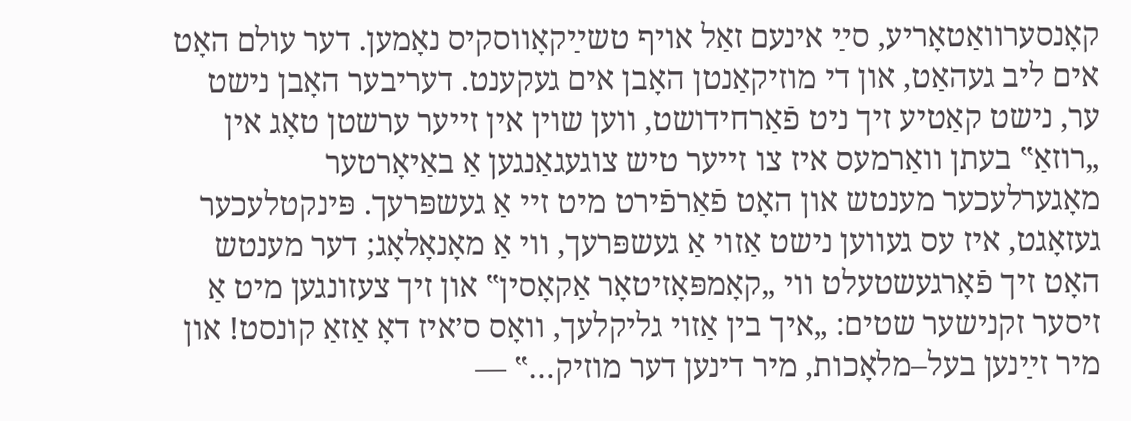קאָנסערװאַטאָריע, סײַ אינעם זאַל אױף טשײַקאָװסקיס נאָמען. דער עולם האָט אים ליב געהאַט, און די מוזיקאַנטן האָבן אים געקענט. דעריבער האָבן נישט ער, נישט קאַטיע זיך ניט פֿאַרחידושט, װען שױן אין זײער ערשטן טאָג אין „רוזאַ‟ בעתן װאַרמעס איז צו זײער טיש צוגעגאַנגען אַ באַיאָרטער מאָגערלעכער מענטש און האָט פֿאַרפֿירט מיט זײ אַ געשפּרעך. פּינקטלעכער געזאָגט, איז עס געװען נישט אַזױ אַ געשפּרעך, װי אַ מאָנאָלאָג; דער מענטש האָט זיך פֿאָרגעשטעלט װי „קאָמפּאָזיטאָר אַקאָסין‟ און זיך צעזונגען מיט אַ זיסער זקנישער שטים: „איך בין אַזױ גליקלעך, װאָס ס׳איז דאָ אַזאַ קונסט! און מיר זײַנען בעל–מלאָכות, מיר דינען דער מוזיק…‟ —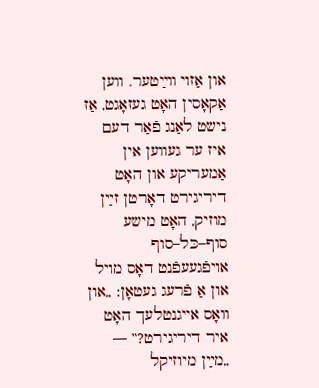און אַזױ װײַטער. װען אַקאָסין האָט געזאָגט, אַז נישט לאַנג פֿאַר דעם איז ער געװען אין אַמעריקע און האָט דיריגירט דאָרטן זײַן מוזיק, האָט מישע סוף–כּל–סוף אױפֿגעעפֿנט דאָס מױל און אַ פֿרעג געטאָן: „און װאָס אײגנטלעך האָט איר דיריגירט?‟ — „מײַן מיוזיקל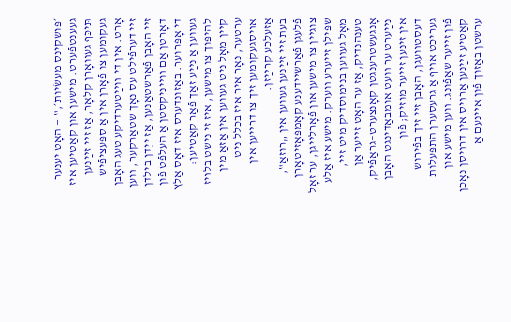׳פּושקינס מעשׂיות׳,‟ — האָט יענער געענטפֿערט. מישען און קאַטיען איז תּיכּף געװאָרן קלאָר, אַז זײ זײַנען געקומען צו פֿאָרן אין אַ ספּעציפֿיש אָרט. אין די װײַטערדיקע טעג האָבן זײ דערפֿילט עס נאָך שטאַרקער, װען זײ האָבן פֿאַרשטאַנען, אַז ייִדן בילדן דאָרטן אַם װײניקסטן אַ העלפֿט פֿון די אָפּרוער. באַזונדערס איז דאָס אַלץ געװען אַ נײַע זאַך פֿאַר קאַטיען: להיפּוך צו מישען, איז זי נישט בלױז קײן מאָל ניט געװען אין אַזאַ מין ערטער, נאָר איר איז בכלל ניט אױסגעקומען זיך צו דרײען אין אַזעלכע קרײַזן.
בעת זײ זײַנען געװען אין „רוזאַ‟, פֿלעגן פֿאַרשײדענע קאָמפּאָזיטאָרן צוגײן צו מישען און פֿאָרלײגן, ער זאָל שפּילן זײערע װערק. מישע איז אַלע מאָל געװען בנימוסדיק מיט זײ, טענהנדיק, אַז ער האָט זײער אַן אָנגעשטרענגטן קאָנצערט–גראַפֿיק, נײַערט ער װעט אומבאַדינגט האָבן אין זינען זײער מוזיק; פֿון דעסטװעגן, האָבן זײ זיך בפֿירוש געריכט אױף אַ גרעסערן התפּעלות פֿון זײער שאַפֿונג. װען מישע און קאַטיע זײַנען אַרױס אין דרױסן נאָכן ערשטן באַזוך פֿון אײנעם אַ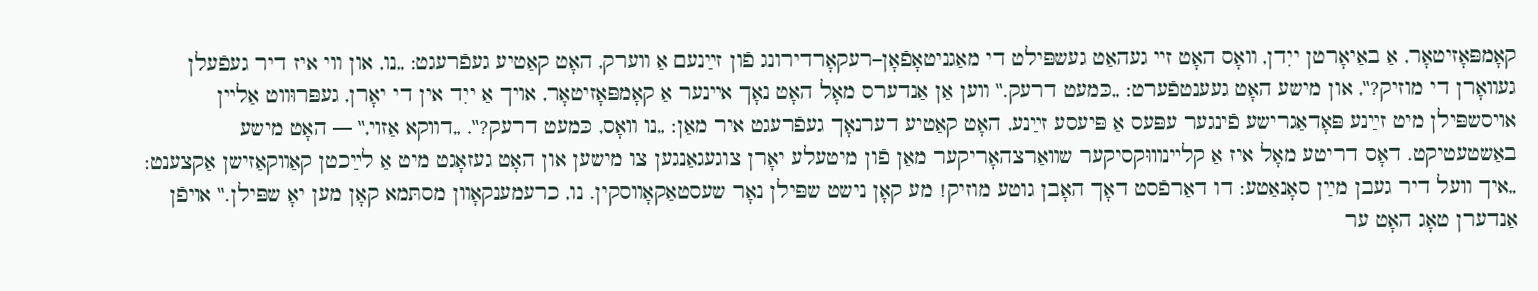קאָמפּאָזיטאָר, אַ באַיאָרטן ייִדן, װאָס האָט זײ געהאַט געשפּילט די מאַגניטאָפֿאָן–רעקאָרדירונג פֿון זײַנעם אַ װערק, האָט קאַטיע געפֿרעגט: „נו, און װי איז דיר געפֿעלן געװאָרן די מוזיק?‟, און מישע האָט געענטפֿערט: „כּמעט דרעק.‟ װען אַן אַנדערס מאָל האָט נאָך אײנער אַ קאָמפּאָזיטאָר, אױך אַ ייִד אין די יאָרן, געפּרוּװט אַלײן אױסשפּילן מיט זײַנע פּאָדאַגרישע פֿינגער עפּעס אַ פּיעסע זײַנע, האָט קאַטיע דערנאָך געפֿרעגט איר מאַן: „נו װאָס, כּמעט דרעק?‟. „דװקא אַזױ,‟ — האָט מישע באַשטעטיקט. דאָס דריטע מאָל איז אַ קלײנװוּקסיקער שװאַרצהאָריקער מאַן פֿון מיטעלע יאָרן צוגעגאַנגען צו מישען און האָט געזאָגט מיט אַ לײַכטן קאַװקאַזישן אַקצענט: „איך װעל דיר געבן מײַן סאָנאַטע: דו דאַרפֿסט דאָך האָבן גוטע מוזיק! מע קאָן נישט שפּילן נאָר שעסטאַקאָװסקין. נו, כרעמענקאָװן מסתּמא קאָן מען יאָ שפּילן.‟ אױפֿן אַנדערן טאָג האָט ער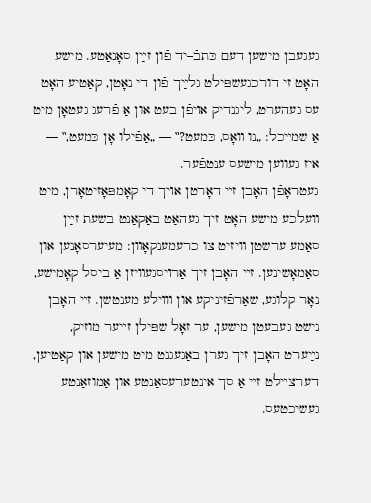געגעבן מישען דעם כּתבֿ–יד פֿון זײַן סאָנאַטע. מישע האָט זי דורכגעשפּילט גלײַך פֿון די נאָטן, קאַטיע האָט עס געהערט, ליגנדיק אױפֿן בעט און אַ פֿרעג געטאָן מיט אַ שמײכל: „נו װאָס, כּמעט?‟ — „אַפֿילו אָן כּמעט,‟ — איז געווען מישעס ענטפֿער.
געטראָפֿן האָבן זײ דאָרטן אױך די קאָמפּאָזיטאָרן, מיט װעלכע מישע האָט זיך געהאַט באַקאַנט בשעת זײַן סאַמע ערשטן װיזיט צו כרעמענקאָװן: מעיערסאָנען און סאַמאָשינען. זײ האָבן זיך אַרױסגעװיזן אַ ביסל קאָמישע, נאָר קלוגע, שאַרפֿזיניקע און װױלע מענטשן. זײ האָבן נישט געבעטן מישען, ער זאָל שפּילן זײער מוזיק, נײַערט האָבן זיך גערן באַגעגנט מיט מישען און קאַטיען, דערצײלט זײ אַ סך אינטערעסאַנטע און אַמוזאַנטע געשיכטעס.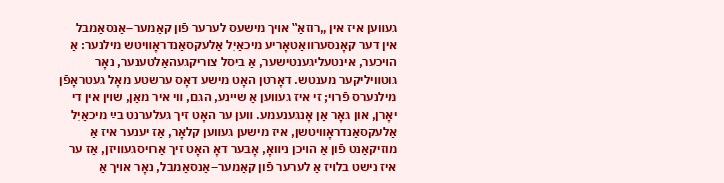געװען איז אין „רוזאַ‟ אױך מישעס לערער פֿון קאַמער–אַנסאַמבל אין דער קאָנסערװאַטאָריע מיכאַיִל אַלעקסאַנדראָװיטש מילנער: אַ הױכער, אינטעליגענטישער, אַ ביסל צוריקגעהאַלטענער, נאָר גוטװיליקער מענטש. דאָרטן האָט מישע דאָס ערשטע מאָל געטראָפֿן מילנערס פֿרױ; זי איז געװען אַ שײנע, הגם, װי איר מאַן, שױן אין די יאָרן, און גאָר אַן אָנגענעמע. װען ער האָט זיך געלערנט בײַ מיכאַיִל אַלעקסאַנדראָװיטשן, איז מישען געװען קלאָר, אַז יענער איז אַ מוזיקאַנט פֿון אַ הױכן ניװאָ, אָבער דאָ האָט זיך אַרױסגעװיזן, אַז ער איז נישט בלױז אַ לערער פֿון קאַמער–אַנסאַמבל, נאָר אױך אַ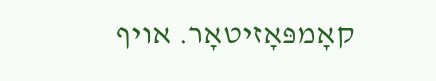קאָמפּאָזיטאָר. אױף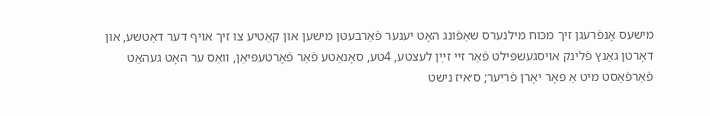מישעס אָנפֿרעגן זיך מכּוח מילנערס שאַפֿונג האָט יענער פֿאַרבעטן מישען און קאַטיע צו זיך אױף דער דאַטשע, און דאָרטן גאַנץ פֿלינק אױסגעשפּילט פֿאַר זײ זײַן לעצטע, 4טע, סאָנאַטע פֿאַר פֿאָרטעפּיאַן, װאַס ער האָט געהאַט פֿאַרפֿאַסט מיט אַ פּאָר יאָרן פֿריִער; ס׳איז נישט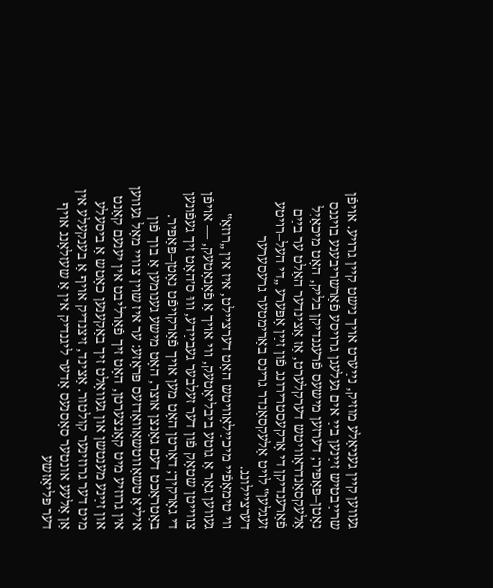געװען קײן געניאַלע מוזיק, נײַערט אױך נישט קײן גרױע. אױפֿן שרײַבטיש זײַנען בײַ אים געלעגן גרױסע פֿאַרשריבענע בױגנס נאָטן–פּאַפּיר; דערזען מישעס פֿרעגנדיקן בליק, האָט מיכאַיִל אַלעקסאַנדראָװיטש דערקלערט, אַז אַצינדער האַלט ער בײַם פֿאַרענדיקן די אָרקעסטרירונג פֿון זײַן אָפּערע „די העל–רױטע זעגלען‟ לױט אַלעקסאַנדר גרינס באַרימטער גרעסערער דערצײלונג.
װי טימאָפֿײ מיכײַלאָװיטש האָט דערצײלט, איז אין „רוזאַ‟ געװען גאָר אַ גוטע ביבליאָטעק, װי אױך אַ פֿאָנאָטעק, — אױפֿן צװײטן שטאָק פֿון דער זעלבער געבײַדע, װוּ ס׳האָט זיך געפֿונען די גאָרקיך; דאָרטן האָט מען אױך פֿאַרקױפֿט נאָטן–פּאַפּיר. באַטראַכט דעם גאַנצן אוצר, האָט מישע גענומען אַ בוך פֿון איליאַ טשאַװטשאַװאַדזעס פּראָזע: ער איז שױן צװײ מאָל געװען אין גרוזיע מיט קאָנצערטן, האָט זיך פֿאַרליבט אין יענעם קאַנט און זײַנע מענטשן און געװאָלט זיך באַקענען כאָטש אַ ביסעלע מיט דער גרוזינער קולטור. אַצינד, זיצנדיק אױף אַ בענקעלע אין אַן אַלעע אונטער סאָסנעס אָדער ליגנדיק אין אַ שעזלאָנג אױף דער פּליאַזשע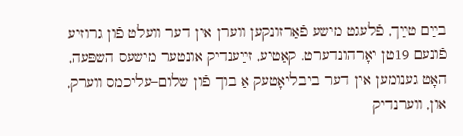בײַם טײַך, פֿלעגט מישע פֿאַרזונקען װערן אין דער װעלט פֿון גרוזיע פֿונעם 19טן יאָרהונדערט. קאַטיע, זײַענדיק אונטער מישעס השפּעה, האָט גענומען אין דער ביבליאָטעק אַ בוך פֿון שלום–עליכמס װערק, און, װערנדיק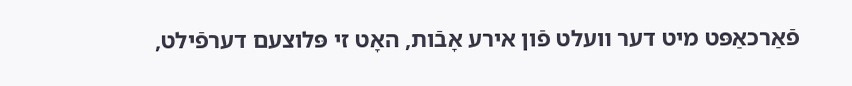פֿאַרכאַפּט מיט דער װעלט פֿון אירע אָבֿות, האָט זי פּלוצעם דערפֿילט,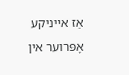אַז אײניקע אָפּרוער אין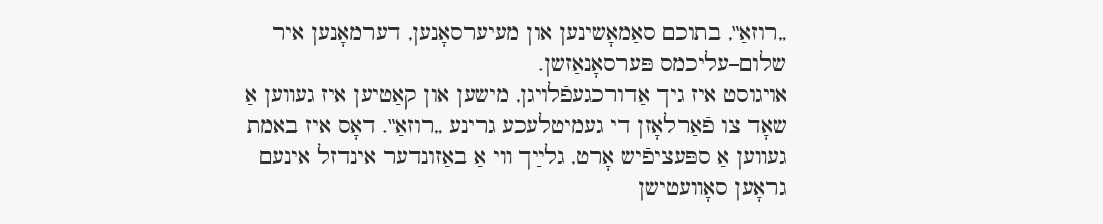„רוזאַ‟, בתוכם סאַמאָשינען און מעיערסאָנען, דערמאָנען איר שלום–עליכמס פּערסאָנאַזשן.
אױגוסט איז גיך אַדורכגעפֿלױגן, מישען און קאַטיען איז געװען אַ שאָד צו פֿאַרלאָזן די געמיטלעכע גרינע „רוזאַ‟. דאָס איז באמת געװען אַ ספּעציפֿיש אָרט, גלײַך װי אַ באַזונדער אינדזל אינעם גראָען סאָװעטישן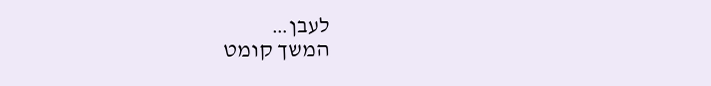לעבן…
המשך קומט